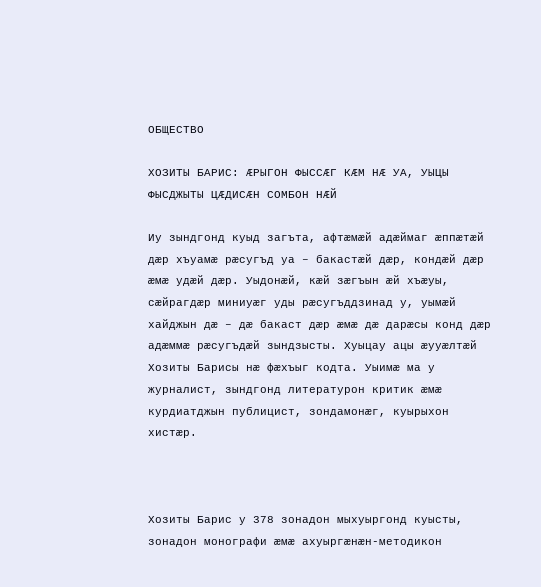ОБЩЕСТВО

ХОЗИТЫ БАРИС: ÆРЫГОН ФЫССÆГ КÆМ НÆ УА, УЫЦЫ ФЫСДЖЫТЫ ЦÆДИСÆН СОМБОН НÆЙ

Иу зындгонд куыд загъта, афтæмæй адæймаг æппæтæй дæр хъуамæ рæсугъд уа – бакастæй дæр, кондæй дæр æмæ удæй дæр. Уыдонæй, кæй зæгъын æй хъæуы, сæйрагдæр миниуæг уды рæсугъддзинад у, уымæй хайджын дæ – дæ бакаст дæр æмæ дæ дарæсы конд дæр адæммæ рæсугъдæй зындзысты. Хуыцау ацы æууæлтæй Хозиты Барисы нæ фæхъыг кодта. Уыимæ ма у журналист, зындгонд литературон критик æмæ курдиатджын публицист, зондамонæг, куырыхон хистæр.



Хозиты Барис у 378 зонадон мыхуыргонд куысты, зонадон монографи æмæ ахуыргæнæн-методикон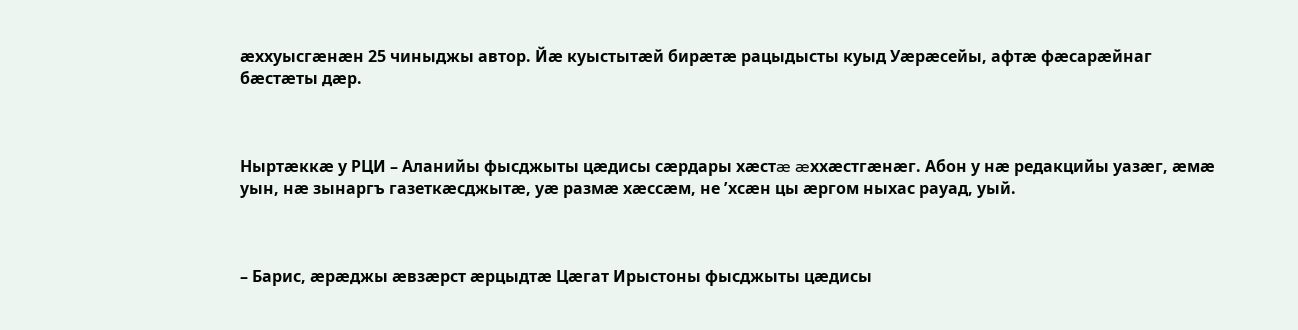æххуысгæнæн 25 чиныджы автор. Йæ куыстытæй бирæтæ рацыдысты куыд Уæрæсейы, афтæ фæсарæйнаг бæстæты дæр.



Ныртæккæ у РЦИ – Аланийы фысджыты цæдисы сæрдары хæстæ æххæстгæнæг. Абон у нæ редакцийы уазæг, æмæ уын, нæ зынаргъ газеткæсджытæ, уæ размæ хæссæм, не ʼхсæн цы æргом ныхас рауад, уый.



– Барис, æрæджы æвзæрст æрцыдтæ Цæгат Ирыстоны фысджыты цæдисы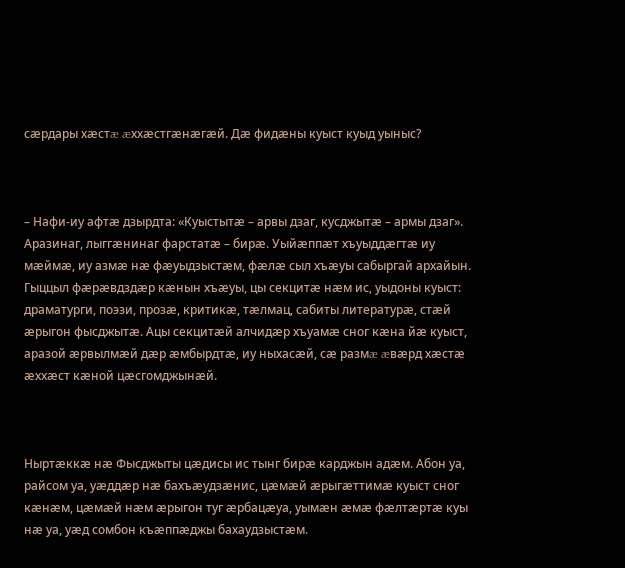сæрдары хæстæ æххæстгæнæгæй. Дæ фидæны куыст куыд уыныс?



– Нафи-иу афтæ дзырдта: «Куыстытæ – арвы дзаг, кусджытæ – армы дзаг». Аразинаг, лыггæнинаг фарстатæ – бирæ. Уыйæппæт хъуыддæгтæ иу мæймæ, иу азмæ нæ фæуыдзыстæм, фæлæ сыл хъæуы сабыргай архайын. Гыццыл фæрæвдздæр кæнын хъæуы, цы секцитæ нæм ис, уыдоны куыст: драматурги, поэзи, прозæ, критикæ, тæлмац, сабиты литературæ, стæй æрыгон фысджытæ. Ацы секцитæй алчидæр хъуамæ сног кæна йæ куыст, аразой æрвылмæй дæр æмбырдтæ, иу ныхасæй, сæ размæ æвæрд хæстæ æххæст кæной цæсгомджынæй.



Ныртæккæ нæ Фысджыты цæдисы ис тынг бирæ карджын адæм. Абон уа, райсом уа, уæддæр нæ бахъæудзæнис, цæмæй æрыгæттимæ куыст сног кæнæм, цæмæй нæм æрыгон туг æрбацæуа, уымæн æмæ фæлтæртæ куы нæ уа, уæд сомбон къæппæджы бахаудзыстæм.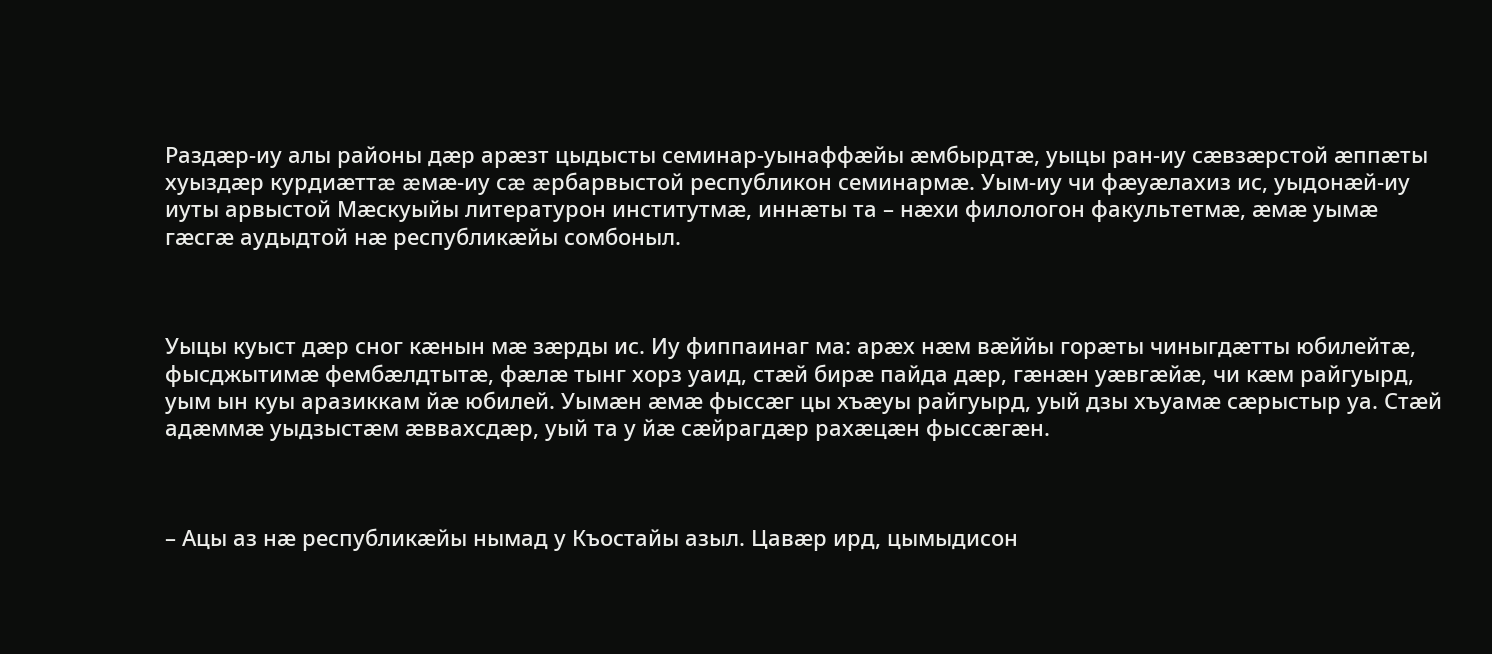Раздæр-иу алы районы дæр арæзт цыдысты семинар-уынаффæйы æмбырдтæ, уыцы ран-иу сæвзæрстой æппæты хуыздæр курдиæттæ æмæ-иу сæ æрбарвыстой республикон семинармæ. Уым-иу чи фæуæлахиз ис, уыдонæй-иу иуты арвыстой Мæскуыйы литературон институтмæ, иннæты та – нæхи филологон факультетмæ, æмæ уымæ гæсгæ аудыдтой нæ республикæйы сомбоныл.



Уыцы куыст дæр сног кæнын мæ зæрды ис. Иу фиппаинаг ма: арæх нæм вæййы горæты чиныгдæтты юбилейтæ, фысджытимæ фембæлдтытæ, фæлæ тынг хорз уаид, стæй бирæ пайда дæр, гæнæн уæвгæйæ, чи кæм райгуырд, уым ын куы аразиккам йæ юбилей. Уымæн æмæ фыссæг цы хъæуы райгуырд, уый дзы хъуамæ сæрыстыр уа. Стæй адæммæ уыдзыстæм æввахсдæр, уый та у йæ сæйрагдæр рахæцæн фыссæгæн.



– Ацы аз нæ республикæйы нымад у Къостайы азыл. Цавæр ирд, цымыдисон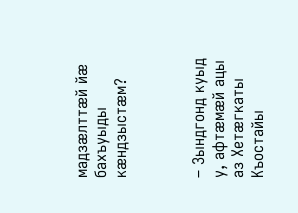мадзæлттæй йæ бахъуыды кæндзыстæм?



– Зындгонд куыд у, афтæмæй ацы аз Хетæгкаты Къостайы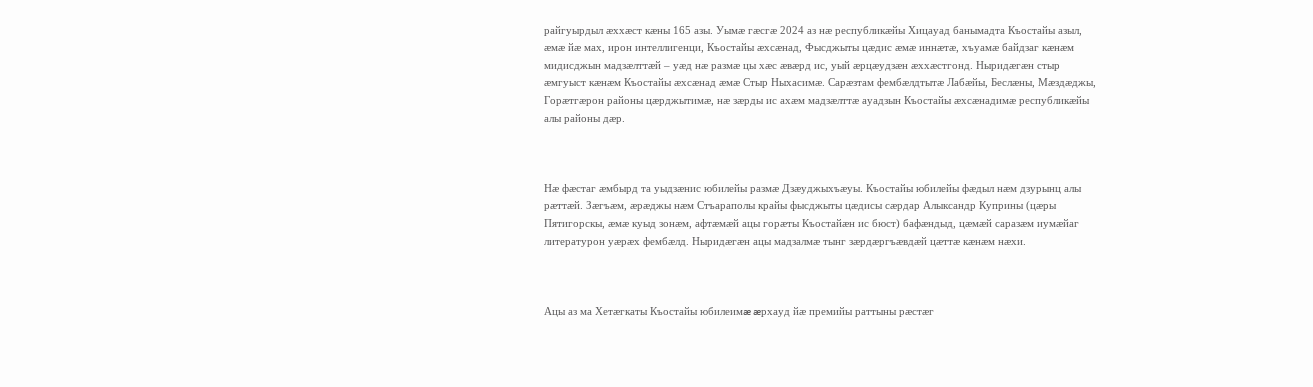райгуырдыл æххæст кæны 165 азы. Уымæ гæсгæ 2024 аз нæ республикæйы Хицауад банымадта Къостайы азыл, æмæ йæ мах, ирон интеллигенци, Къостайы æхсæнад, Фысджыты цæдис æмæ иннæтæ, хъуамæ байдзаг кæнæм мидисджын мадзæлттæй – уæд нæ размæ цы хæс æвæрд ис, уый æрцæудзæн æххæстгонд. Ныридæгæн стыр æмгуыст кæнæм Къостайы æхсæнад æмæ Стыр Ныхасимæ. Сарæзтам фембæлдтытæ Лабæйы, Беслæны, Мæздæджы, Горæтгæрон районы цæрджытимæ, нæ зæрды ис ахæм мадзæлттæ ауадзын Къостайы æхсæнадимæ республикæйы алы районы дæр.



Нæ фæстаг æмбырд та уыдзæнис юбилейы размæ Дзæуджыхъæуы. Къостайы юбилейы фæдыл нæм дзурынц алы рæттæй. Зæгъæм, æрæджы нæм Стъараполы крайы фысджыты цæдисы сæрдар Алыксандр Куприны (цæры Пятигорскы, æмæ куыд зонæм, афтæмæй ацы горæты Къостайæн ис бюст) бафæндыд, цæмæй саразæм иумæйаг литературон уæрæх фембæлд. Ныридæгæн ацы мадзалмæ тынг зæрдæргъæвдæй цæттæ кæнæм нæхи.



Ацы аз ма Хетæгкаты Къостайы юбилеимæ æрхауд йæ премийы раттыны рæстæг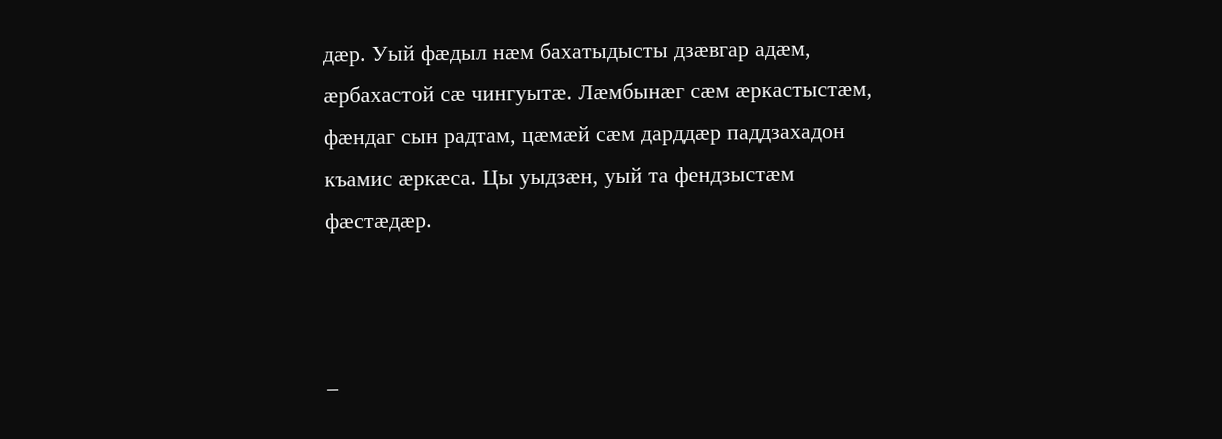дæр. Уый фæдыл нæм бахатыдысты дзæвгар адæм, æрбахастой сæ чингуытæ. Лæмбынæг сæм æркастыстæм, фæндаг сын радтам, цæмæй сæм дарддæр паддзахадон къамис æркæса. Цы уыдзæн, уый та фендзыстæм фæстæдæр.



–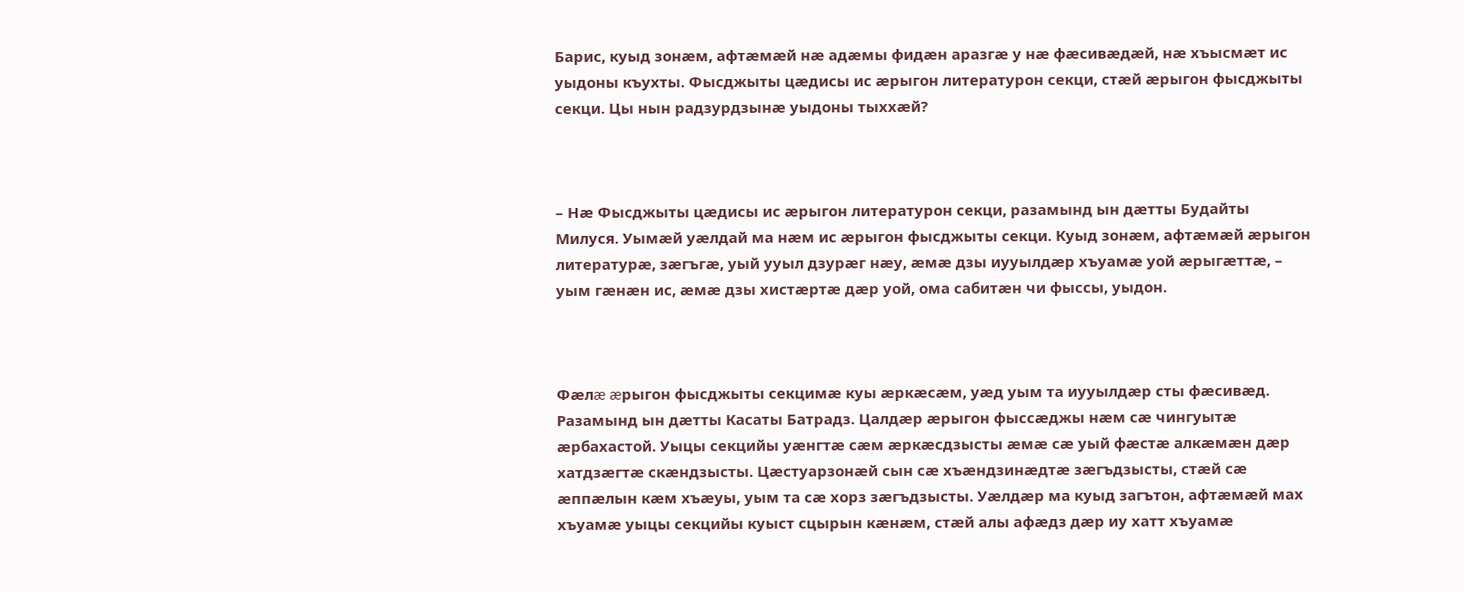Барис, куыд зонæм, афтæмæй нæ адæмы фидæн аразгæ у нæ фæсивæдæй, нæ хъысмæт ис уыдоны къухты. Фысджыты цæдисы ис æрыгон литературон секци, стæй æрыгон фысджыты секци. Цы нын радзурдзынæ уыдоны тыххæй?



– Нæ Фысджыты цæдисы ис æрыгон литературон секци, разамынд ын дæтты Будайты Милуся. Уымæй уæлдай ма нæм ис æрыгон фысджыты секци. Куыд зонæм, афтæмæй æрыгон литературæ, зæгъгæ, уый ууыл дзурæг нæу, æмæ дзы иууылдæр хъуамæ уой æрыгæттæ, – уым гæнæн ис, æмæ дзы хистæртæ дæр уой, ома сабитæн чи фыссы, уыдон.



Фæлæ æрыгон фысджыты секцимæ куы æркæсæм, уæд уым та иууылдæр сты фæсивæд. Разамынд ын дæтты Касаты Батрадз. Цалдæр æрыгон фыссæджы нæм сæ чингуытæ æрбахастой. Уыцы секцийы уæнгтæ сæм æркæсдзысты æмæ сæ уый фæстæ алкæмæн дæр хатдзæгтæ скæндзысты. Цæстуарзонæй сын сæ хъæндзинæдтæ зæгъдзысты, стæй сæ æппæлын кæм хъæуы, уым та сæ хорз зæгъдзысты. Уæлдæр ма куыд загътон, афтæмæй мах хъуамæ уыцы секцийы куыст сцырын кæнæм, стæй алы афæдз дæр иу хатт хъуамæ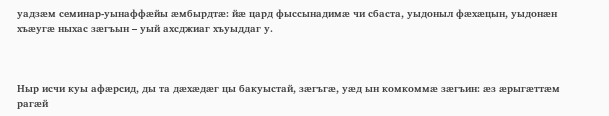уадзæм семинар-уынаффæйы æмбырдтæ: йæ цард фыссынадимæ чи сбаста, уыдоныл фæхæцын, уыдонæн хъæугæ ныхас зæгъын – уый ахсджиаг хъуыддаг у.



Ныр исчи куы афæрсид, ды та дæхæдæг цы бакуыстай, зæгъгæ, уæд ын комкоммæ зæгъин: æз æрыгæттæм рагæй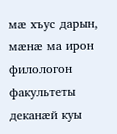мæ хъус дарын, мæнæ ма ирон филологон факультеты деканæй куы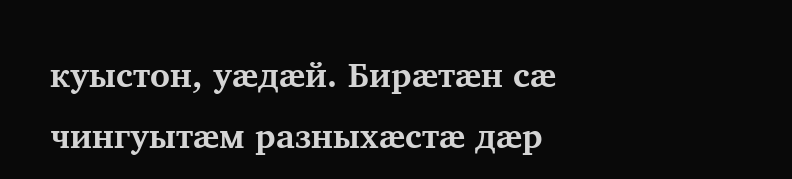куыстон, уæдæй. Бирæтæн сæ чингуытæм разныхæстæ дæр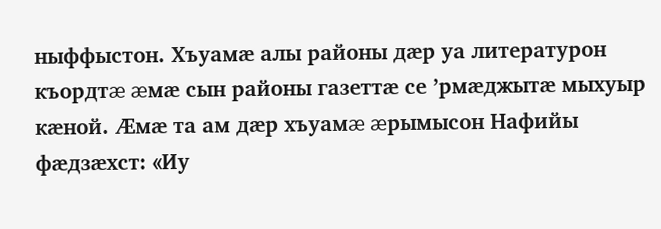ныффыстон. Хъуамæ алы районы дæр уа литературон къордтæ æмæ сын районы газеттæ се ʼрмæджытæ мыхуыр кæной. Æмæ та ам дæр хъуамæ æрымысон Нафийы фæдзæхст: «Иу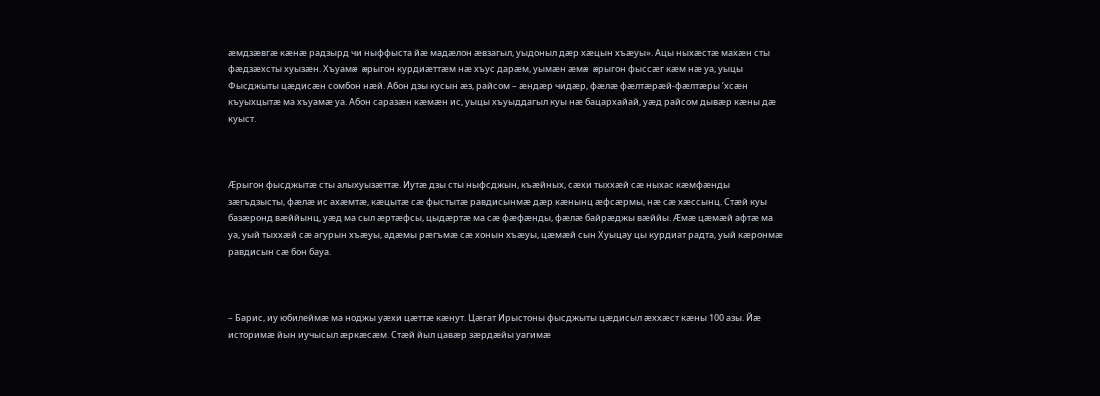æмдзæвгæ кæнæ радзырд чи ныффыста йæ мадæлон æвзагыл, уыдоныл дæр хæцын хъæуы». Ацы ныхæстæ махæн сты фæдзæхсты хуызæн. Хъуамæ æрыгон курдиæттæм нæ хъус дарæм, уымæн æмæ æрыгон фыссæг кæм нæ уа, уыцы Фысджыты цæдисæн сомбон нæй. Абон дзы кусын æз, райсом – æндæр чидæр, фæлæ фæлтæрæй-фæлтæры ʼхсæн къуыхцытæ ма хъуамæ уа. Абон саразæн кæмæн ис, уыцы хъуыддагыл куы нæ бацархайай, уæд райсом дывæр кæны дæ куыст.



Æрыгон фысджытæ сты алыхуызæттæ. Иутæ дзы сты ныфсджын, къæйных, сæхи тыххæй сæ ныхас кæмфæнды зæгъдзысты, фæлæ ис ахæмтæ, кæцытæ сæ фыстытæ равдисынмæ дæр кæнынц æфсæрмы, нæ сæ хæссынц. Стæй куы базæронд вæййынц, уæд ма сыл æртæфсы, цыдæртæ ма сæ фæфæнды, фæлæ байрæджы вæййы. Æмæ цæмæй афтæ ма уа, уый тыххæй сæ агурын хъæуы, адæмы рæгъмæ сæ хонын хъæуы, цæмæй сын Хуыцау цы курдиат радта, уый кæронмæ равдисын сæ бон бауа.



– Барис, иу юбилеймæ ма ноджы уæхи цæттæ кæнут. Цæгат Ирыстоны фысджыты цæдисыл æххæст кæны 100 азы. Йæ историмæ йын иучысыл æркæсæм. Стæй йыл цавæр зæрдæйы уагимæ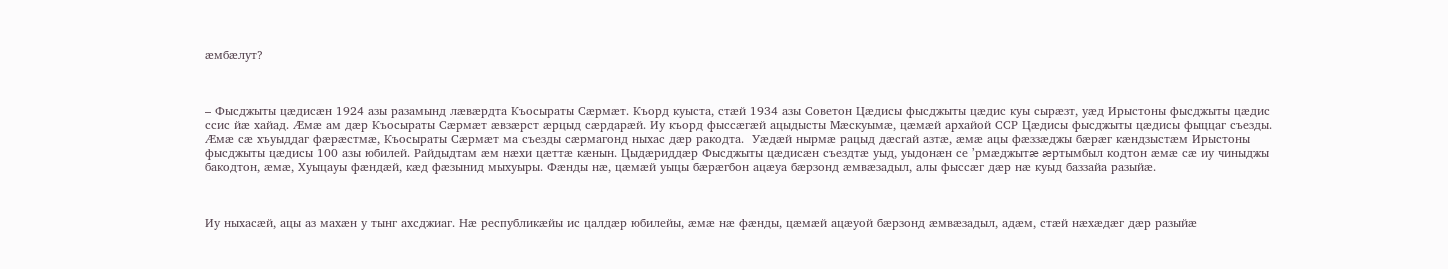æмбæлут?



– Фысджыты цæдисæн 1924 азы разамынд лæвæрдта Къосыраты Сæрмæт. Къорд куыста, стæй 1934 азы Советон Цæдисы фысджыты цæдис куы сырæзт, уæд Ирыстоны фысджыты цæдис ссис йæ хайад. Æмæ ам дæр Къосыраты Сæрмæт æвзæрст æрцыд сæрдарæй. Иу къорд фыссæгæй ацыдысты Мæскуымæ, цæмæй архайой ССР Цæдисы фысджыты цæдисы фыццаг съезды. Æмæ сæ хъуыддаг фæрæстмæ, Къосыраты Сæрмæт ма съезды сæрмагонд ныхас дæр ракодта.  Уæдæй нырмæ рацыд дæсгай азтæ, æмæ ацы фæззæджы бæрæг кæндзыстæм Ирыстоны фысджыты цæдисы 100 азы юбилей. Райдыдтам æм нæхи цæттæ кæнын. Цыдæриддæр Фысджыты цæдисæн съездтæ уыд, уыдонæн се ʼрмæджытæ æртымбыл кодтон æмæ сæ иу чиныджы бакодтон, æмæ, Хуыцауы фæндæй, кæд фæзынид мыхуыры. Фæнды нæ, цæмæй уыцы бæрæгбон ацæуа бæрзонд æмвæзадыл, алы фыссæг дæр нæ куыд баззайа разыйæ.



Иу ныхасæй, ацы аз махæн у тынг ахсджиаг. Нæ республикæйы ис цалдæр юбилейы, æмæ нæ фæнды, цæмæй ацæуой бæрзонд æмвæзадыл, адæм, стæй нæхæдæг дæр разыйæ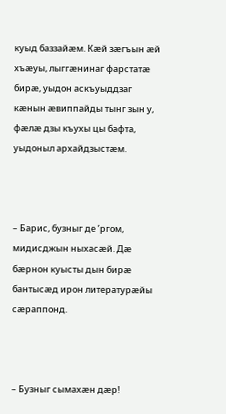куыд баззайæм. Кæй зæгъын æй хъæуы, лыггæнинаг фарстатæ бирæ, уыдон аскъуыддзаг кæнын æвиппайды тынг зын у, фæлæ дзы къухы цы бафта, уыдоныл архайдзыстæм.



– Барис, бузныг де ʼргом, мидисджын ныхасæй. Дæ бæрнон куысты дын бирæ бантысæд ирон литературæйы сæраппонд.



– Бузныг сымахæн дæр!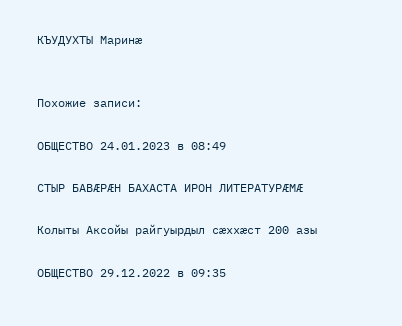КЪУДУХТЫ Маринæ


Похожие записи:

ОБЩЕСТВО 24.01.2023 в 08:49

СТЫР БАВÆРÆН БАХАСТА ИРОН ЛИТЕРАТУРÆМÆ

Колыты Аксойы райгуырдыл сæххæст 200 азы

ОБЩЕСТВО 29.12.2022 в 09:35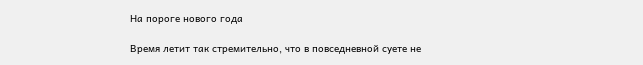На пороге нового года

Время летит так стремительно, что в повседневной суете не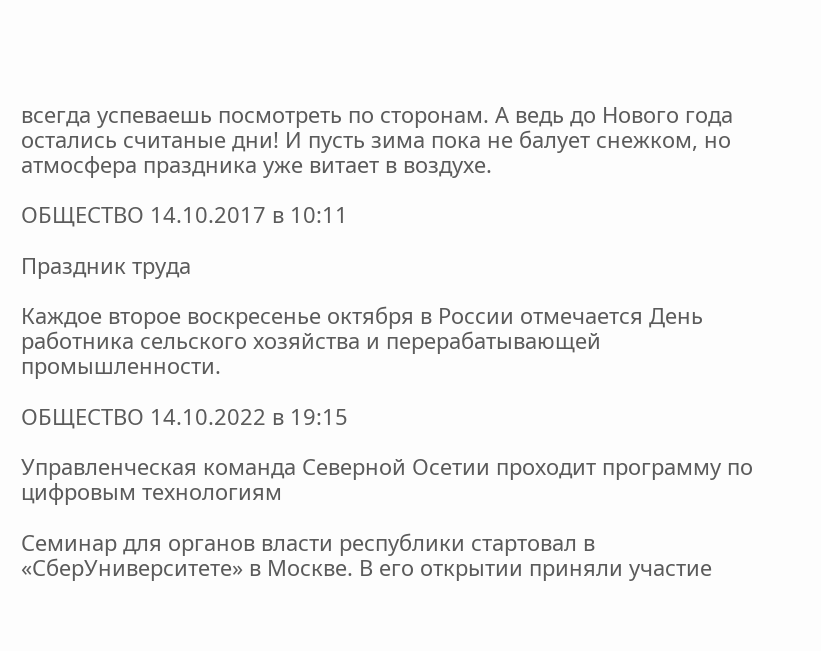всегда успеваешь посмотреть по сторонам. А ведь до Нового года остались считаные дни! И пусть зима пока не балует снежком, но атмосфера праздника уже витает в воздухе.

ОБЩЕСТВО 14.10.2017 в 10:11

Праздник труда

Каждое второе воскресенье октября в России отмечается День работника сельского хозяйства и перерабатывающей промышленности.

ОБЩЕСТВО 14.10.2022 в 19:15

Управленческая команда Северной Осетии проходит программу по цифровым технологиям

Семинар для органов власти республики стартовал в «СберУниверситете» в Москве. В его открытии приняли участие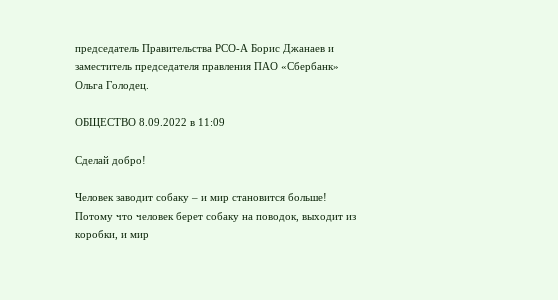председатель Правительства РСО-А Борис Джанаев и заместитель председателя правления ПАО «Сбербанк» Ольга Голодец.

ОБЩЕСТВО 8.09.2022 в 11:09

Сделай добро!

Человек заводит собаку – и мир становится больше! Потому что человек берет собаку на поводок, выходит из коробки, и мир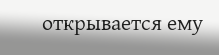открывается ему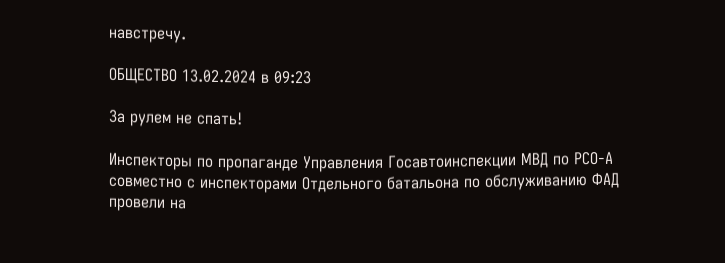навстречу.

ОБЩЕСТВО 13.02.2024 в 09:23

За рулем не спать!

Инспекторы по пропаганде Управления Госавтоинспекции МВД по РСО-А совместно с инспекторами Отдельного батальона по обслуживанию ФАД провели на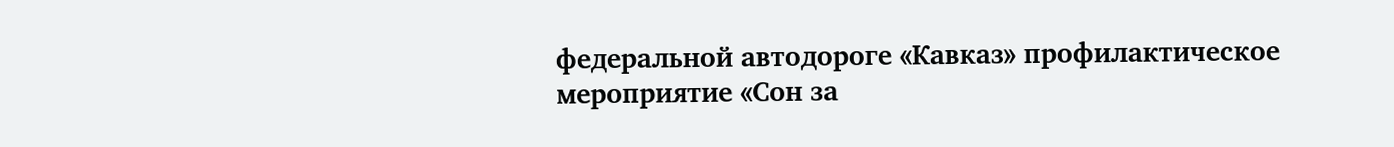федеральной автодороге «Кавказ» профилактическое мероприятие «Сон за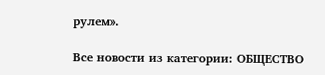рулем».

Все новости из категории: ОБЩЕСТВО